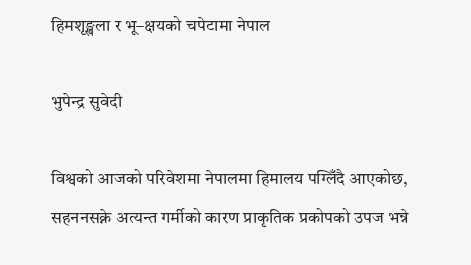हिमशृङ्खला र भू–क्षयको चपेटामा नेपाल

भुपेन्द्र सुवेदी

विश्वको आजको परिवेशमा नेपालमा हिमालय पग्लिँदै आएकोछ, सहननसक्ने अत्यन्त गर्मीको कारण प्राकृतिक प्रकोपको उपज भन्ने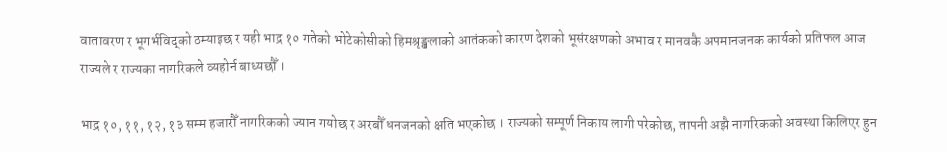वातावरण र भूगर्भविद्को ठम्याइछ र यही भाद्र १० गतेको भोटेकोसीको हिमश्रृङ्खलाको आतंकको कारण देशको भूसंरक्षणको अभाव र मानवकै अपमानजनक कार्यको प्रतिफल आज राज्यले र राज्यका नागरिकले व्यहोर्न बाध्यछौँ ।

भाद्र १०, ११, १२, १३ सम्म हजारौँ नागरिकको ज्यान गयोछ र अरबौँ धनजनको क्षति भएकोछ । राज्यको सम्पूर्ण निकाय लागी परेकोछ, तापनी अझै नागरिकको अवस्था किलिएर हुन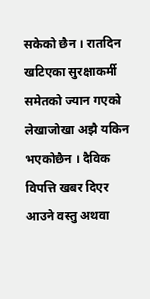सकेको छैन । रातदिन खटिएका सुरक्षाकर्मी समेतको ज्यान गएको लेखाजोखा अझै यकिन भएकोछैन । दैविक विपत्ति खबर दिएर आउने वस्तु अथवा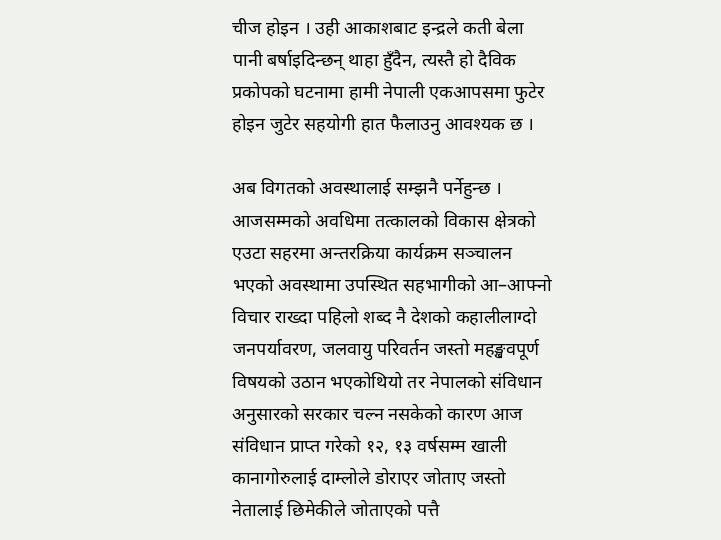चीज होइन । उही आकाशबाट इन्द्रले कती बेला पानी बर्षाइदिन्छन् थाहा हुँदैन, त्यस्तै हो दैविक प्रकोपको घटनामा हामी नेपाली एकआपसमा फुटेर होइन जुटेर सहयोगी हात फैलाउनु आवश्यक छ ।

अब विगतको अवस्थालाई सम्झनै पर्नेहुन्छ । आजसम्मको अवधिमा तत्कालको विकास क्षेत्रको एउटा सहरमा अन्तरक्रिया कार्यक्रम सञ्चालन भएको अवस्थामा उपस्थित सहभागीको आ–आफ्नो विचार राख्दा पहिलो शब्द नै देशको कहालीलाग्दो जनपर्यावरण, जलवायु परिवर्तन जस्तो महङ्खवपूर्ण विषयको उठान भएकोथियो तर नेपालको संविधान अनुसारको सरकार चल्न नसकेको कारण आज संविधान प्राप्त गरेको १२, १३ वर्षसम्म खाली कानागोरुलाई दाम्लोले डोराएर जोताए जस्तो नेतालाई छिमेकीले जोताएको पत्तै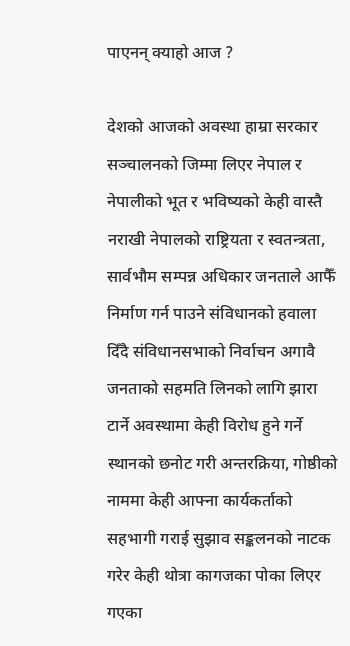पाएनन् क्याहो आज ?

देशको आजको अवस्था हाम्रा सरकार सञ्चालनको जिम्मा लिएर नेपाल र नेपालीको भूत र भविष्यको केही वास्तै नराखी नेपालको राष्ट्रियता र स्वतन्त्रता, सार्वभौम सम्पन्न अधिकार जनताले आफैँ निर्माण गर्न पाउने संविधानको हवाला दिँदै संविधानसभाको निर्वाचन अगावै जनताको सहमति लिनको लागि झारा टार्ने अवस्थामा केही विरोध हुने गर्ने स्थानको छनोट गरी अन्तरक्रिया, गोष्ठीको नाममा केही आफ्ना कार्यकर्ताको सहभागी गराई सुझाव सङ्कलनको नाटक गरेर केही थोत्रा कागजका पोका लिएर गएका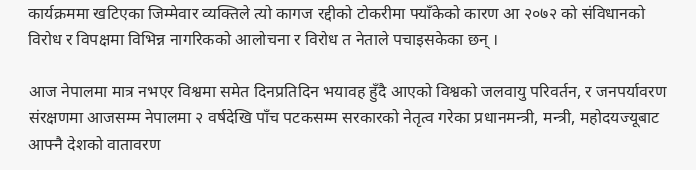कार्यक्रममा खटिएका जिम्मेवार व्यक्तिले त्यो कागज रद्दीको टोकरीमा फ्याँकेको कारण आ २०७२ को संविधानको विरोध र विपक्षमा विभिन्न नागरिकको आलोचना र विरोध त नेताले पचाइसकेका छन् ।

आज नेपालमा मात्र नभएर विश्वमा समेत दिनप्रतिदिन भयावह हुँदै आएको विश्वको जलवायु परिवर्तन, र जनपर्यावरण संरक्षणमा आजसम्म नेपालमा २ वर्षदेखि पाँच पटकसम्म सरकारको नेतृत्व गरेका प्रधानमन्त्री, मन्त्री, महोदयज्यूबाट आफ्नै देशको वातावरण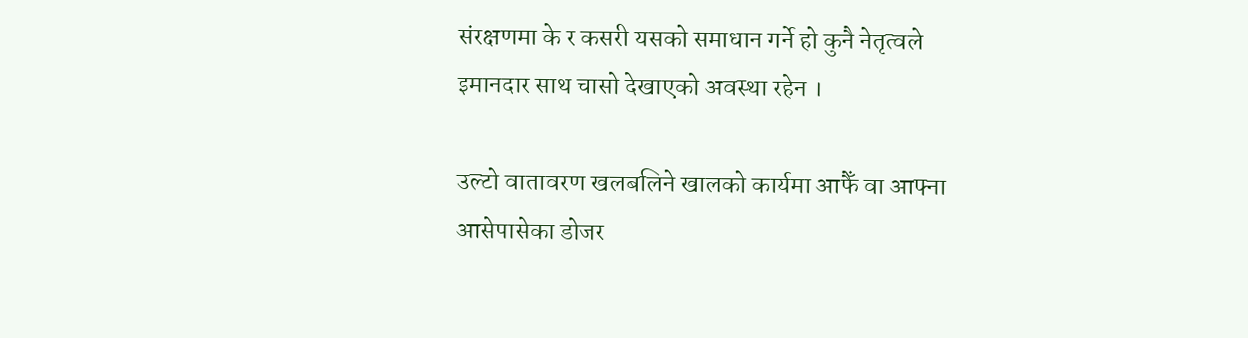संरक्षणमा के र कसरी यसको समाधान गर्ने हो कुनै नेतृत्वले इमानदार साथ चासो देखाएको अवस्था रहेन ।

उल्टो वातावरण खलबलिने खालको कार्यमा आफैँ वा आफ्ना आसेपासेका डोजर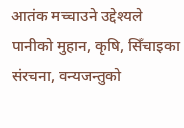आतंक मच्चाउने उद्देश्यले पानीको मुहान, कृषि, सिँचाइका संरचना, वन्यजन्तुको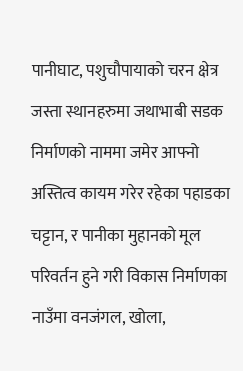पानीघाट, पशुचौपायाको चरन क्षेत्र जस्ता स्थानहरुमा जथाभाबी सडक निर्माणको नाममा जमेर आफ्नो अस्तित्व कायम गरेर रहेका पहाडका चट्टान, र पानीका मुहानको मूल परिवर्तन हुने गरी विकास निर्माणका नाउँमा वनजंगल, खोला,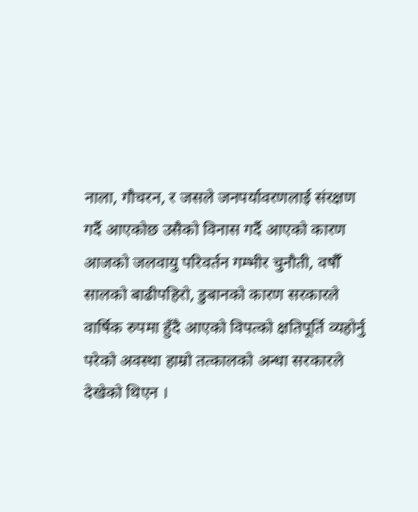नाला, गौचरन, र जसले जनपर्यावरणलाई संरक्षण गर्दै आएकोछ उसैको विनास गर्दै आएको कारण आजको जलवायु परिवर्तन गम्भीर चुनौती, वर्षौँ सालको बाढीपहिरो, डुबानको कारण सरकारले वार्षिक रुपमा हुँदै आएको विपत्को क्षतिपूर्ति व्यहोर्नु परेको अवस्था हाम्रो तत्कालको अन्धा सरकारले देखेको थिएन ।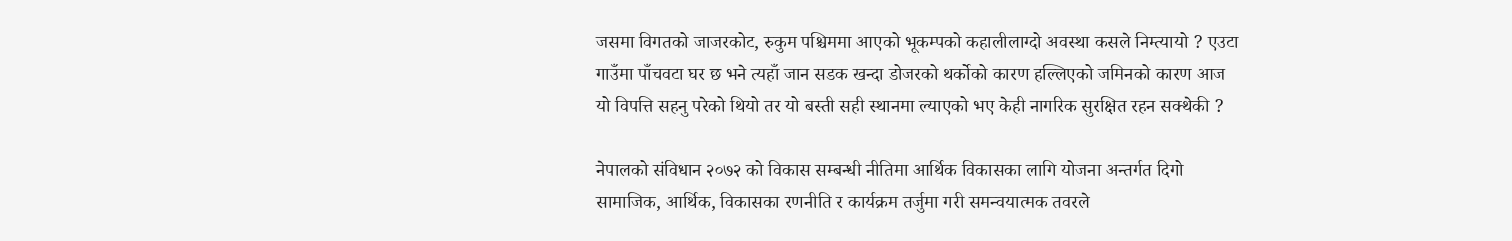जसमा विगतको जाजरकोट, रुकुम पश्चिममा आएको भूकम्पको कहालीलाग्दो अवस्था कसले निम्त्यायो ? एउटा गाउँमा पाँचवटा घर छ भने त्यहाँ जान सडक खन्दा डोजरको थर्कोको कारण हल्लिएको जमिनको कारण आज यो विपत्ति सहनु परेको थियो तर यो बस्ती सही स्थानमा ल्याएको भए केही नागरिक सुरक्षित रहन सक्थेकी ?

नेपालको संविधान २०७२ को विकास सम्बन्धी नीतिमा आर्थिक विकासका लागि योजना अन्तर्गत दिगो सामाजिक, आर्थिक, विकासका रणनीति र कार्यक्रम तर्जुमा गरी समन्वयात्मक तवरले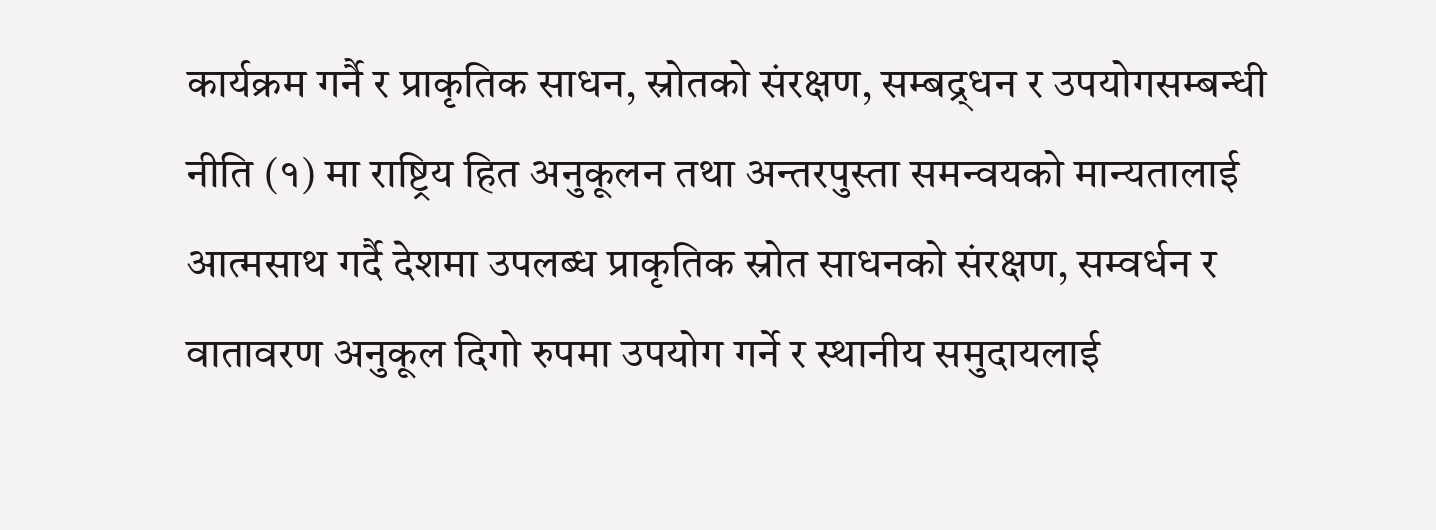कार्यक्रम गर्नै र प्राकृतिक साधन, स्रोतको संरक्षण, सम्बद्र्धन र उपयोगसम्बन्धी नीति (१) मा राष्ट्रिय हित अनुकूलन तथा अन्तरपुस्ता समन्वयको मान्यतालाई आत्मसाथ गर्दै देशमा उपलब्ध प्राकृतिक स्रोत साधनको संरक्षण, सम्वर्धन र वातावरण अनुकूल दिगो रुपमा उपयोग गर्ने र स्थानीय समुदायलाई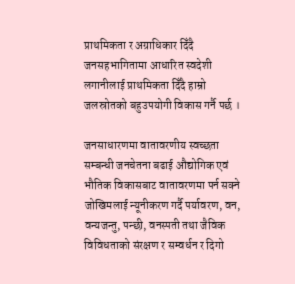प्राथमिकता र अग्राधिकार दिँदै जनसहभागितामा आधारित स्वदेशी लगानीलाई प्राथमिकता दिँदै हाम्रो जलस्रोतको बहुउपयोगी विकास गर्नै पर्छ ।

जनसाधारणमा वातावरणीय स्वच्छता सम्बन्धी जनचेतना बढाई औद्योगिक एवं भौतिक विकासबाट वातावरणमा पर्न सक्ने जोखिमलाई न्यूनीकरण गर्दै पर्यावरण, वन, वन्यजन्तु, पन्छी, वनस्पती तथा जैविक विविधताको संरक्षण र सम्वर्धन र दिगो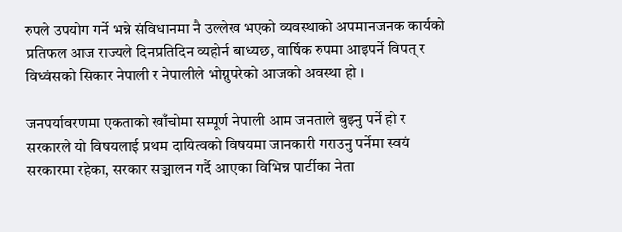रुपले उपयोग गर्ने भन्ने संविधानमा नै उल्लेख भएको व्यवस्थाको अपमानजनक कार्यको प्रतिफल आज राज्यले दिनप्रतिदिन व्यहोर्न बाध्यछ, वार्षिक रुपमा आइपर्ने विपत् र विध्वंसको सिकार नेपाली र नेपालीले भोग्नुपरेको आजको अवस्था हो ।

जनपर्यावरणमा एकताको खाँचोमा सम्पूर्ण नेपाली आम जनताले बुझ्नु पर्ने हो र सरकारले यो विषयलाई प्रथम दायित्वको विषयमा जानकारी गराउनु पर्नेमा स्वयं सरकारमा रहेका, सरकार सञ्चालन गर्दै आएका विभिन्न पार्टीका नेता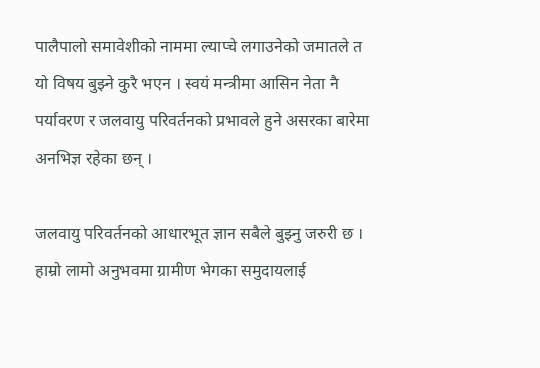पालैपालो समावेशीको नाममा ल्याप्चे लगाउनेको जमातले त यो विषय बुझ्ने कुरै भएन । स्वयं मन्त्रीमा आसिन नेता नै पर्यावरण र जलवायु परिवर्तनको प्रभावले हुने असरका बारेमा अनभिज्ञ रहेका छन् ।

जलवायु परिवर्तनको आधारभूत ज्ञान सबैले बुझ्नु जरुरी छ । हाम्रो लामो अनुभवमा ग्रामीण भेगका समुदायलाई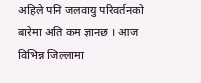अहिले पनि जलवायु परिवर्तनको बारेमा अति कम ज्ञानछ । आज विभिन्न जिल्लामा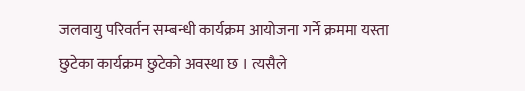जलवायु परिवर्तन सम्बन्धी कार्यक्रम आयोजना गर्ने क्रममा यस्ता छुटेका कार्यक्रम छुटेको अवस्था छ । त्यसैले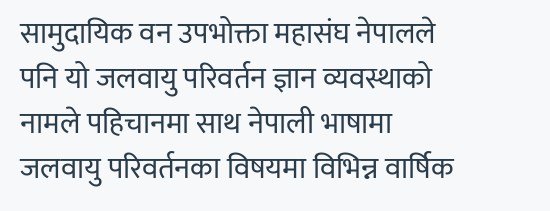सामुदायिक वन उपभोक्ता महासंघ नेपालले पनि यो जलवायु परिवर्तन ज्ञान व्यवस्थाको नामले पहिचानमा साथ नेपाली भाषामा जलवायु परिवर्तनका विषयमा विभिन्न वार्षिक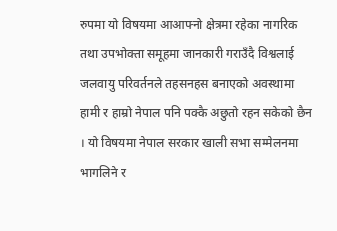रुपमा यो विषयमा आआफ्नो क्षेत्रमा रहेका नागरिक तथा उपभोक्ता समूहमा जानकारी गराउँदै विश्वलाई जलवायु परिवर्तनले तहसनहस बनाएको अवस्थामा हामी र हाम्रो नेपाल पनि पक्कै अछुतो रहन सकेको छैन । यो विषयमा नेपाल सरकार खाली सभा सम्मेलनमा भागलिने र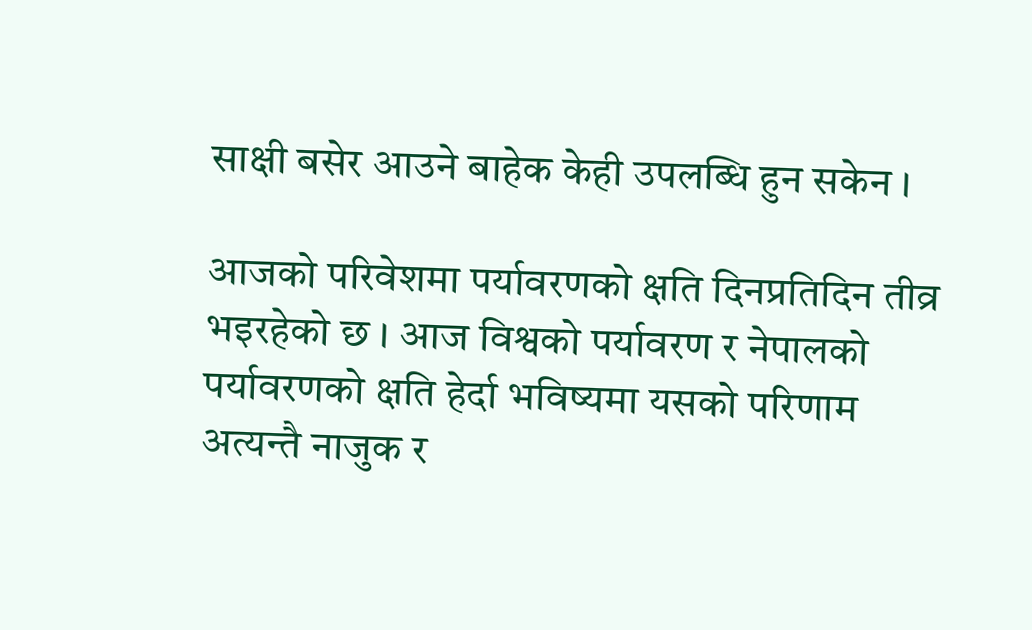साक्षी बसेर आउने बाहेक केही उपलब्धि हुन सकेन ।

आजको परिवेशमा पर्यावरणको क्षति दिनप्रतिदिन तीव्र भइरहेको छ । आज विश्वको पर्यावरण र नेपालको पर्यावरणको क्षति हेर्दा भविष्यमा यसको परिणाम अत्यन्तै नाजुक र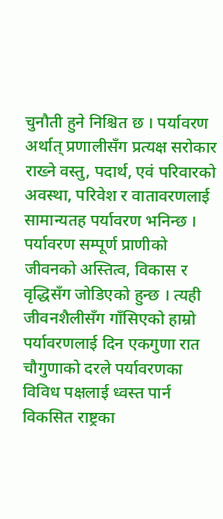चुनौती हुने निश्चित छ । पर्यावरण अर्थात् प्रणालीसँग प्रत्यक्ष सरोकार राख्ने वस्तु, पदार्थ, एवं परिवारको अवस्था, परिवेश र वातावरणलाई सामान्यतह पर्यावरण भनिन्छ । पर्यावरण सम्पूर्ण प्राणीको जीवनको अस्तित्व, विकास र वृद्धिसँग जोडिएको हुन्छ । त्यही जीवनशैलीसँग गाँसिएको हाम्रो पर्यावरणलाई दिन एकगुणा रात चौगुणाको दरले पर्यावरणका विविध पक्षलाई ध्वस्त पार्न विकसित राष्ट्रका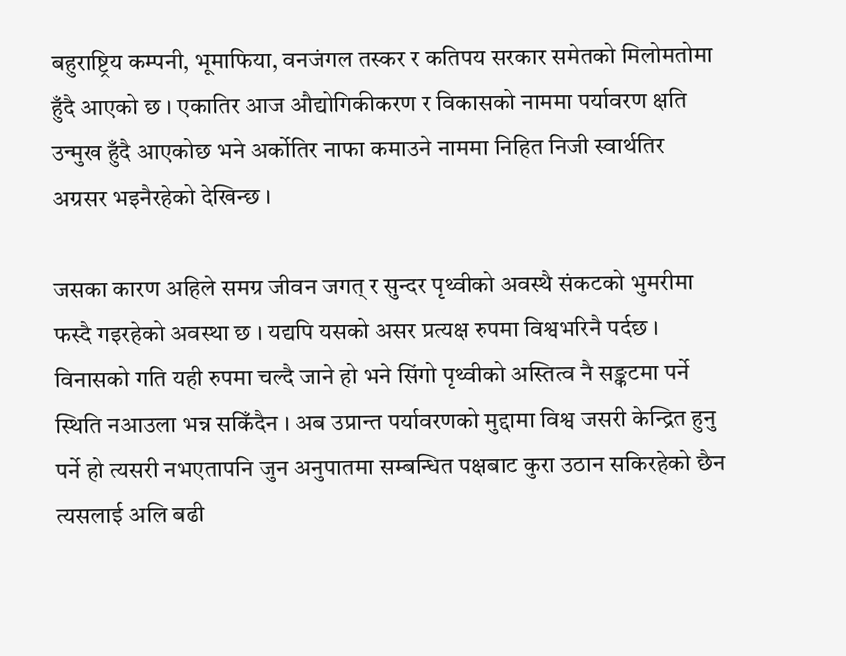बहुराष्ट्रिय कम्पनी, भूमाफिया, वनजंगल तस्कर र कतिपय सरकार समेतको मिलोमतोमा हुँदै आएको छ । एकातिर आज औद्योगिकीकरण र विकासको नाममा पर्यावरण क्षति उन्मुख हुँदै आएकोछ भने अर्कोतिर नाफा कमाउने नाममा निहित निजी स्वार्थतिर अग्रसर भइनैरहेको देखिन्छ ।

जसका कारण अहिले समग्र जीवन जगत् र सुन्दर पृथ्वीको अवस्थै संकटको भुमरीमा फस्दै गइरहेको अवस्था छ । यद्यपि यसको असर प्रत्यक्ष रुपमा विश्वभरिनै पर्दछ । विनासको गति यही रुपमा चल्दै जाने हो भने सिंगो पृथ्वीको अस्तित्व नै सङ्कटमा पर्ने स्थिति नआउला भन्न सकिँदैन । अब उप्रान्त पर्यावरणको मुद्दामा विश्व जसरी केन्द्रित हुनु पर्ने हो त्यसरी नभएतापनि जुन अनुपातमा सम्बन्धित पक्षबाट कुरा उठान सकिरहेको छैन त्यसलाई अलि बढी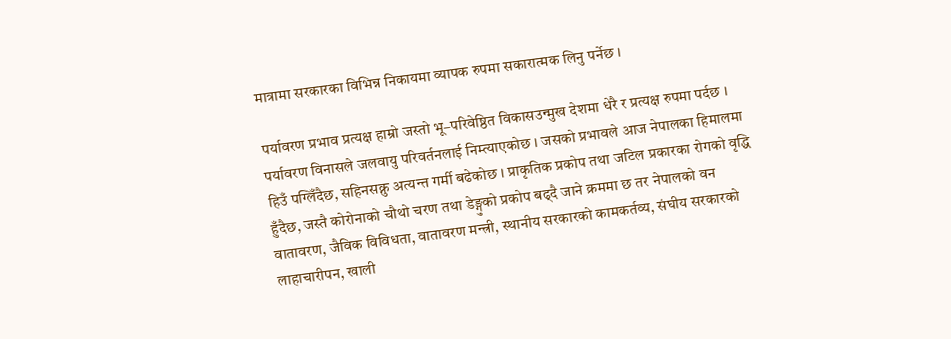मात्रामा सरकारका विभिन्न निकायमा व्यापक रुपमा सकारात्मक लिनु पर्नेछ ।

पर्यावरण प्रभाव प्रत्यक्ष हाम्रो जस्तो भू–परिवेष्ठित विकासउन्मुख देशमा धेरै र प्रत्यक्ष रुपमा पर्दछ । पर्यावरण विनासले जलवायु परिवर्तनलाई निम्त्याएकोछ । जसको प्रभावले आज नेपालका हिमालमा हिउँ पग्लिँदैछ, सहिनसक्नु अत्यन्त गर्मी बढेकोछ । प्राकृतिक प्रकोप तथा जटिल प्रकारका रोगको वृद्धि हुँदैछ, जस्तै कोरोनाको चौथो चरण तथा डेङ्गुको प्रकोप बढ्दै जाने क्रममा छ तर नेपालको वन वातावरण, जैविक विविधता, वातावरण मन्त्री, स्थानीय सरकारको कामकर्तव्य, संघीय सरकारको लाहाचारीपन, खाली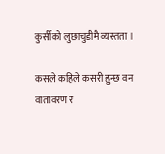कुर्सीको लुछाचुडीमै व्यस्तता ।

कसले कहिले कसरी हुन्छ वन वातावरण र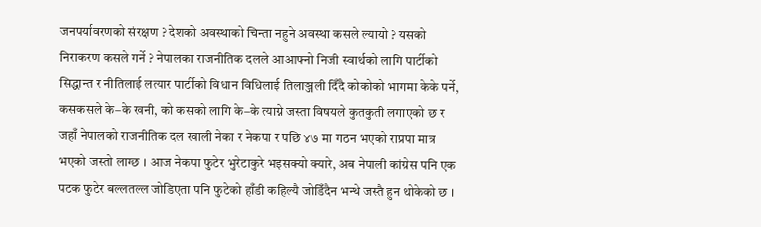जनपर्यावरणको संरक्षण ? देशको अवस्थाको चिन्ता नहुने अवस्था कसले ल्यायो ? यसको निराकरण कसले गर्ने ? नेपालका राजनीतिक दलले आआफ्नो निजी स्वार्थको लागि पार्टीको सिद्धान्त र नीतिलाई लत्यार पार्टीको विधान विधिलाई तिलाञ्जली दिँदै कोकोको भागमा केके पर्ने, कसकसले के–के खनी, को कसको लागि के–के त्याग्ने जस्ता विषयले कुतकुती लगाएको छ र जहाँ नेपालको राजनीतिक दल खाली नेका र नेकपा र पछि ४७ मा गठन भएको राप्रपा मात्र भएको जस्तो लाग्छ । आज नेकपा फुटेर भुरेटाकुरे भइसक्यो क्यारे, अब नेपाली कांग्रेस पनि एक पटक फुटेर बल्लतल्ल जोडिएता पनि फुटेको हाँडी कहिल्यै जोडिँदैन भन्थे जस्तै हुन थोकेको छ ।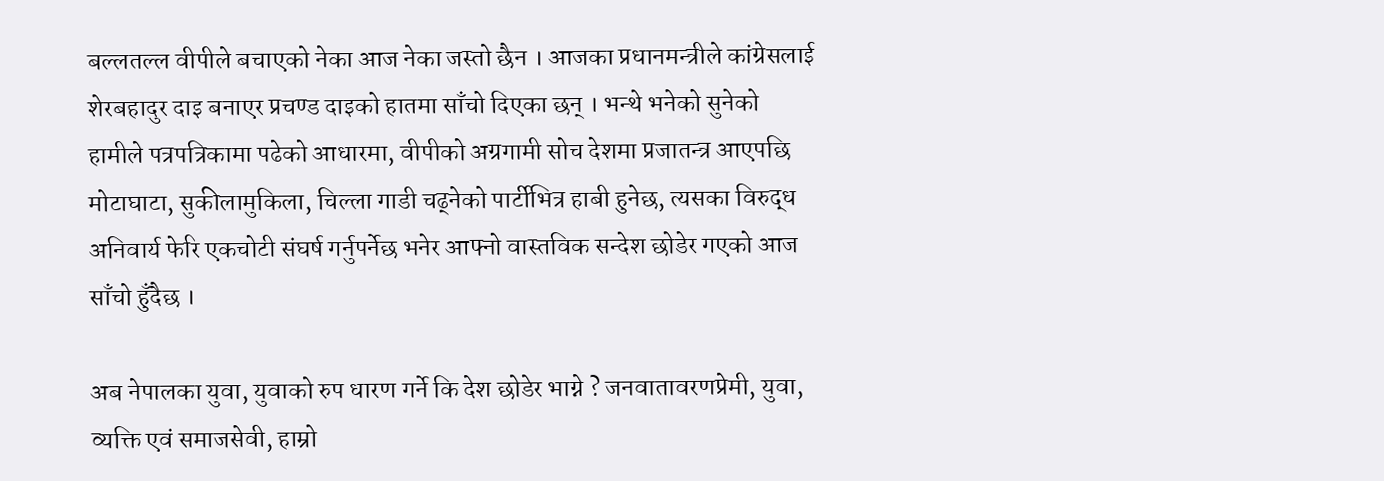बल्लतल्ल वीपीले बचाएको नेका आज नेका जस्तो छैन । आजका प्रधानमन्त्रीले कांग्रेसलाई शेरबहादुर दाइ बनाएर प्रचण्ड दाइको हातमा साँचो दिएका छन् । भन्थे भनेको सुनेको हामीले पत्रपत्रिकामा पढेको आधारमा, वीपीको अग्रगामी सोच देशमा प्रजातन्त्र आएपछि मोटाघाटा, सुकीलामुकिला, चिल्ला गाडी चढ्नेको पार्टीभित्र हाबी हुनेछ, त्यसका विरुद्ध अनिवार्य फेरि एकचोटी संघर्ष गर्नुपर्नेछ भनेर आफ्नो वास्तविक सन्देश छोडेर गएको आज साँचो हुँदैछ ।

अब नेपालका युवा, युवाको रुप धारण गर्ने कि देश छोडेर भाग्ने ? जनवातावरणप्रेमी, युवा, व्यक्ति एवं समाजसेवी, हाम्रो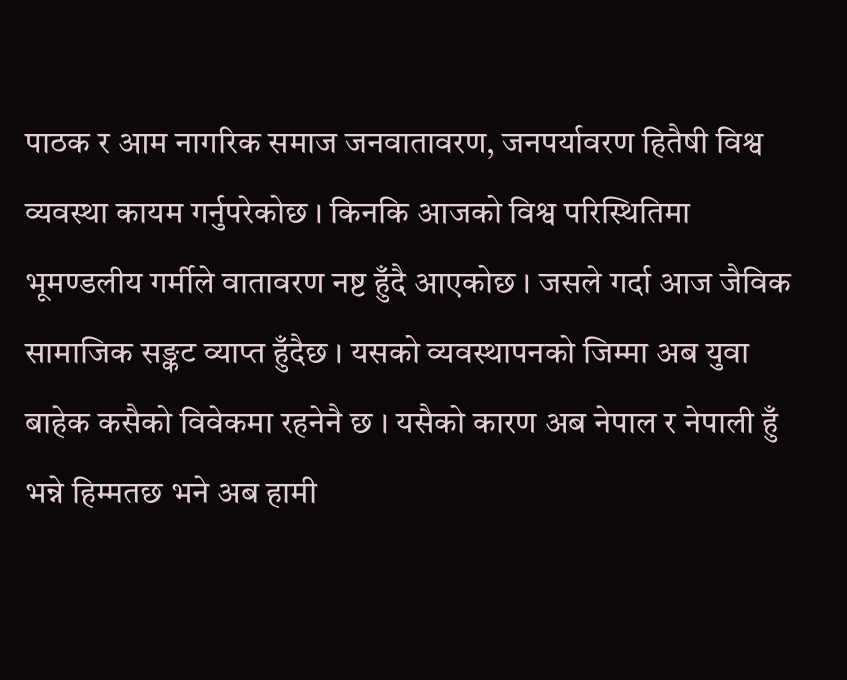पाठक र आम नागरिक समाज जनवातावरण, जनपर्यावरण हितैषी विश्व व्यवस्था कायम गर्नुपरेकोछ । किनकि आजको विश्व परिस्थितिमा भूमण्डलीय गर्मीले वातावरण नष्ट हुँदै आएकोछ । जसले गर्दा आज जैविक सामाजिक सङ्कट व्याप्त हुँदैछ । यसको व्यवस्थापनको जिम्मा अब युवा बाहेक कसैको विवेकमा रहनेनै छ । यसैको कारण अब नेपाल र नेपाली हुँ भन्ने हिम्मतछ भने अब हामी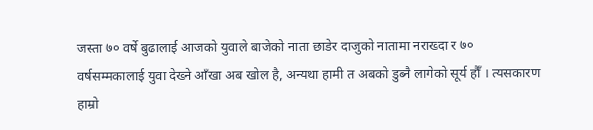जस्ता ७० वर्षे बुढालाई आजको युवाले बाजेको नाता छाडेर दाजुको नातामा नराख्दा र ७० वर्षसम्मकालाई युवा देख्ने आँखा अब खोल है, अन्यथा हामी त अबको डुब्नै लागेको सूर्य हौँ । त्यसकारण हाम्रो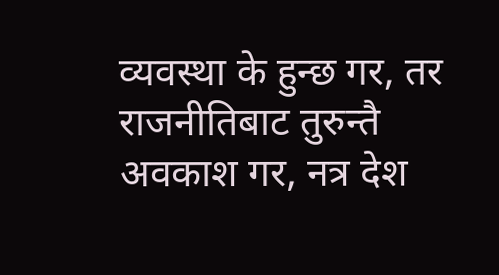व्यवस्था के हुन्छ गर, तर राजनीतिबाट तुरुन्तै अवकाश गर, नत्र देश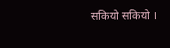सकियो सकियो ।